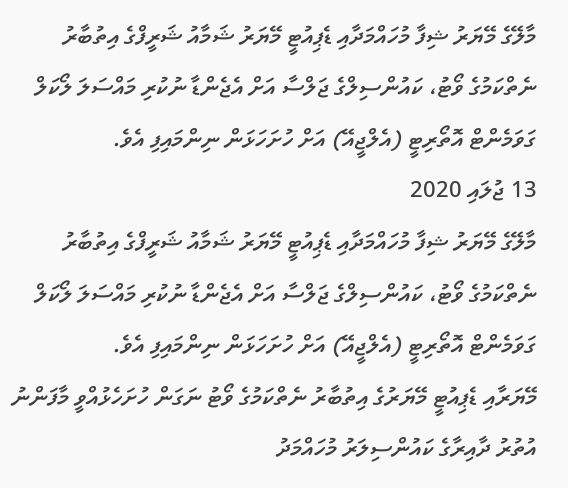މާލޭގެ މޭޔަރު ޝިފާ މުހައްމަދާއި ޑެޕިއުޓީ މޭޔަރު ޝަމާއު ޝަރީފްގެ އިތުބާރު ނެތްކަމުގެ ވޯޓު، ކައުންސިލްގެ ޖަލްސާ އަށް އެޖެންޑާ ނުކުރި މައްސަލަ ލޯކަލް ގަވަމެންޓް އޮތޯރިޓީ (އެލްޖީއޭ) އަށް ހުށަހަޅަން ނިންމައިފި އެވެ.
13 ޖުލައި 2020
މާލޭގެ މޭޔަރު ޝިފާ މުހައްމަދާއި ޑެޕިއުޓީ މޭޔަރު ޝަމާއު ޝަރީފްގެ އިތުބާރު ނެތްކަމުގެ ވޯޓު، ކައުންސިލްގެ ޖަލްސާ އަށް އެޖެންޑާ ނުކުރި މައްސަލަ ލޯކަލް ގަވަމެންޓް އޮތޯރިޓީ (އެލްޖީއޭ) އަށް ހުށަހަޅަން ނިންމައިފި އެވެ.
މޭޔަރާއި ޑެޕިއުޓީ މޭޔަރުގެ އިތުބާރު ނެތްކަމުގެ ވޯޓު ނަގަން ހުށަހެޅުއްވީ މާފަންނު އުތުރު ދާއިރާގެ ކައުންސިލަރު މުހައްމަދު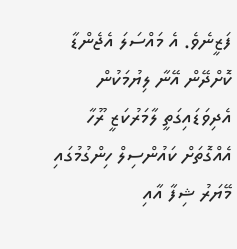ފަޒީނެވެ. އެ މައްސަލަ އެޖެންޑާ ކޮށްދޭން އޭނާ ލިޔުމަކުން އެދިވަޑައިގަތީ ލާމަރުކަޒީ ރޫހާ އެއްގޮތަށް ކައުންސިލް ހިންގުމުގައި މޭޔަރު ޝިފާ އާއި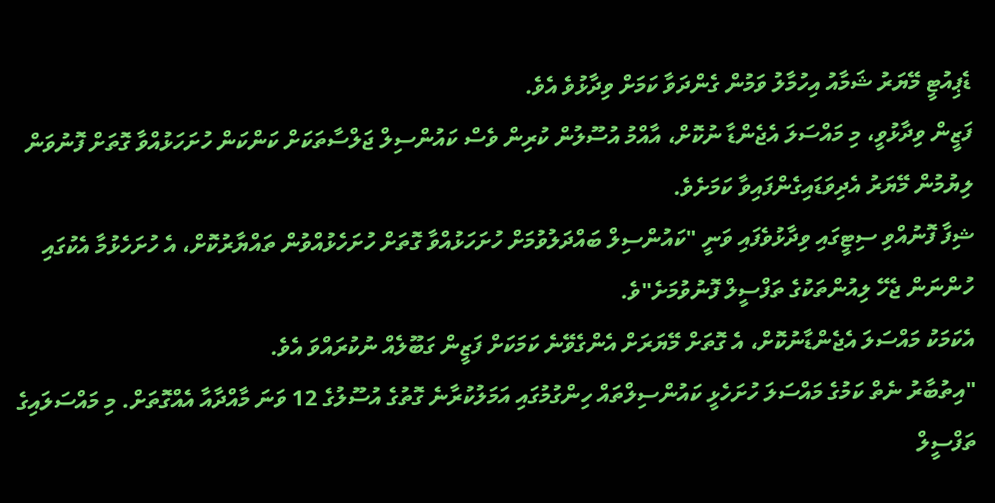ޑެޕިއުޓީ މޭޔަރު ޝަމާއު އިހުމާލު ވަމުން ގެންދަވާ ކަމަށް ވިދާޅުވެ އެވެ.
ފަޒީން ވިދާޅުވީ، މި މައްސަލަ އެޖެންޑާ ނުކޮށް، އާއްމު އުސޫލުން ކުރިން ވެސް ކައުންސިލް ޖަލްސާތަކަށް ކަންކަން ހުށަހަޅުއްވާ ގޮތަށް ފޮނުވަން ލިޔުމުން މޭޔަރު އެދިވަޑައިގެންފައިވާ ކަމަށެވެ.
ޝިފާ ފޮނުއްވި ސިޓީގައި ވިދާޅުވެފައި ވަނީ "ކައުންސިލް ބައްދަލުވުމަށް ހުށަހަޅުއްވާ ގޮތަށް ހުށަހެޅުއްވުން ތައްޔާރުކޮށް، އެ ހުށަހެޅުމާ އެކުގައި ހުންނަން ޖެހޭ ލިއުންތަކުގެ ތަފްސީލް ފޮނުވުމަށެ"ވެ.
އެކަމަކު މައްސަލަ އެޖެންޑާނުކޮށް، އެ ގޮތަށް މޭޔަރަށް އެންގެވޭނެ ކަމަކަށް ފަޒީން ގަބޫލެއް ނުކުރައްވަ އެވެ.
"އިތުބާރު ނެތް ކަމުގެ މައްސަލަ ހުށަހެޅީ ކައުންސިލްތައް ހިންގުމުގައި އަމަލުކުރާނެ ގޮތުގެ އުސޫލުގެ 12 ވަނަ މާއްދާއާ އެއްގޮތަށް. މި މައްސަލައިގެ ތަފްސީލް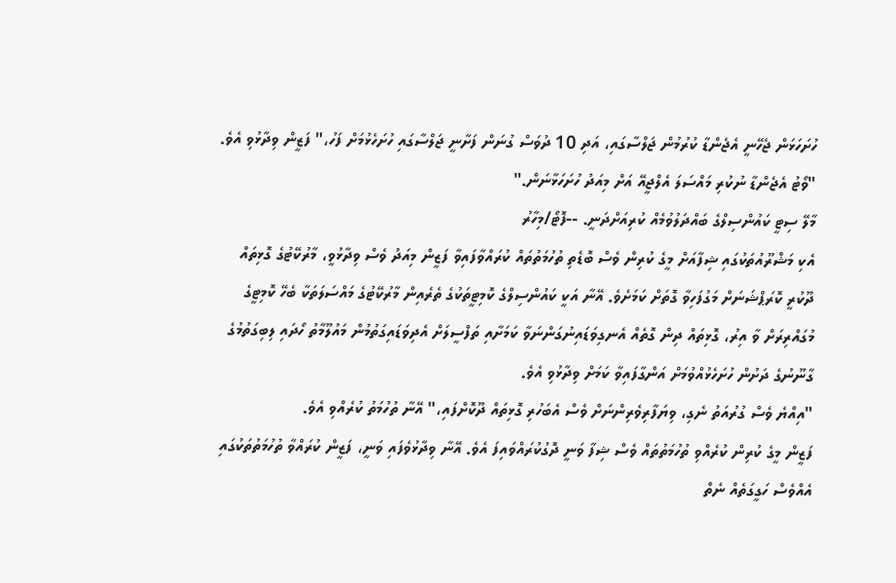ހުށަހަޅަން ޖެހޭނީ އެޖެންޑާ ކުރުމުން ޖަލްސާގައި، އަދި 10 ދުވަސް ގުނަން ފަށާނީ ޖަލްސާގައި ހުށަހެޅުމަށް ފަހު،" ފަޒީން ވިދާޅުވި އެވެ.
"ވޯޓު އެޖެންޑާ ނުކުރި މައްސަލަ އެލްޖީއޭ އަށް މިއަދު ހުށަހަޅާނަން."
މާލޭ ސިޓީ ކައުންސިލްގެ ބައްދަލުވުމެއް ކުރިއަށްދަނީ. --ފޮޓޯ/މިހާރު
އެކި މަޝްރޫއުތަކުގައި ޝިފާއަށް މީގެ ކުރިން ވެސް ބޮޑެތި ތުހުމަތުތައް ކުރައްވާފައިވާ ފަޒީން މިއަދު ވެސް ވިދާޅުވީ، މާރުކޭޓުގެ ގޮޅިތައް ދޫކުރީ ކޮރަޕްޝަނަށް މަގުފަހިވާ ގޮތަށް ކަމަށެވެ. އޭނާ އަކީ ކައުންސިލްގެ ކޮމިޓީތަކުގެ ތެރެއިން މާރުކޭޓުގެ މައްސަލަތަކާ ބެހޭ ކޮމިޓީގެ މުގައްރިރަށް ވާ އިރު، ގޮޅިތައް ދިން ގޮތެއް އެނގިވަޑައިނުގަންނަވާ ކަމަށާއި ތަފްސީލަށް އެދިވަޑައިގަތުމުން މައުލޫމާތު ހޯދައި ލިބިގަތުމުގެ ގާނޫނުގެ ދަށުން ހުށަހެޅުއްވުމަށް އަންގާފައިވާ ކަމަށް ވިދާޅުވި އެވެ.
"އިއްޔެ ވެސް ގުރުއަތު ނެގި، ވިޔަފާރިވެރިންނަށް ވެސް އެބަހުރި ގޮޅިތައް ދޫކޮށްފައި،" އޭނާ ތުހުމަތު ކުރެއްވި އެވެ.
ފަޒީން މީގެ ކުރިން ކުރެއްވި ތުހުމަތުތައް ވެސް ޝިފާ ވަނީ ދޮގުކުރައްވައިފަ އެވެ. އޭނާ ވިދާޅުވެފައި ވަނީ، ފަޒީން ކުރައްވާ ތުހުމަތުތަކުގައި އެއްވެސް ހަގީގަތެއް ނެތް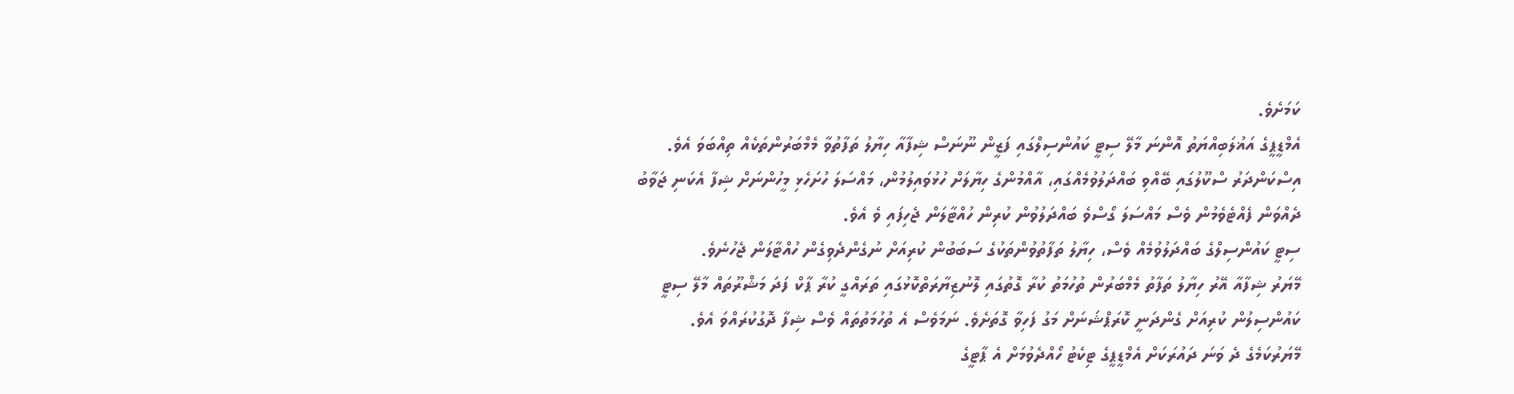ކަމަށެވެ.
އެމްޑީޕީގެ އަޣުލަބިއްޔަތު އޮންނަ މާލޭ ސިޓީ ކައުންސިލްގައި ފަޒީން ނޫނަސް ޝިފާއާ ހިޔާލު ތަފާތުވާ މެމްބަރުންތަކެއް ތިއްބަވަ އެވެ.
އިސްކަންދަރު ސްކޫލުގައި ބޭއްވި ބައްދަލުވުމެއްގައި، އާއްމުންގެ ހިޔާލަށް ހުޅުވައިލުމުން، މައްސަލަ ހުށަހެޅި މީހުންނަށް ޝިފާ އެކަނި ޖަވާބު ދެއްވަން ފެއްޓެވެމުން ވެސް މައްސަލަ ގޯސްވެ ބައްދަލުވުން ކުރިން ހުއްޓާލަން ޖެހިފައި ވެ އެވެ.
ސިޓީ ކައުންސިލްގެ ބައްދަލުވުމެއް ވެސް، ހިޔާލު ތަފާތުވުންތަކުގެ ސަބަބުން ކުރިއަށް ނުގެންދެވިގެން ހުއްޓާލަން ޖެހުނެވެ.
މޭޔަރު ޝިފާއާ އޭރު ހިޔާލު ތަފާތު މެމްބަރުން ތުހުމަތު ކުރާ ގޮތުގައި ލޮނުޒިޔާރަތްކޮޅުގައި ތަރައްގީ ކުރާ ޕާކް ފަދަ މަޝްރޫތައް މާލޭ ސިޓީ ކައުންސިލުން ކުރިއަށް ގެންދަނީ ކޮރަޕްޝަނަށް މަގު ފަހިވާ ގޮތަށެވެ. ނަމަވެސް އެ ތުހުމަތުތައް ވެސް ޝިފާ ދޮގުކުރައްވަ އެވެ.
މޭޔަރުކަމެގެ ދެ ވަނަ ދައުރަކަށް އެމްޑީޕީގެ ޓިކެޓު ހޯއްދެވުމަށް އެ ޕާޓީގެ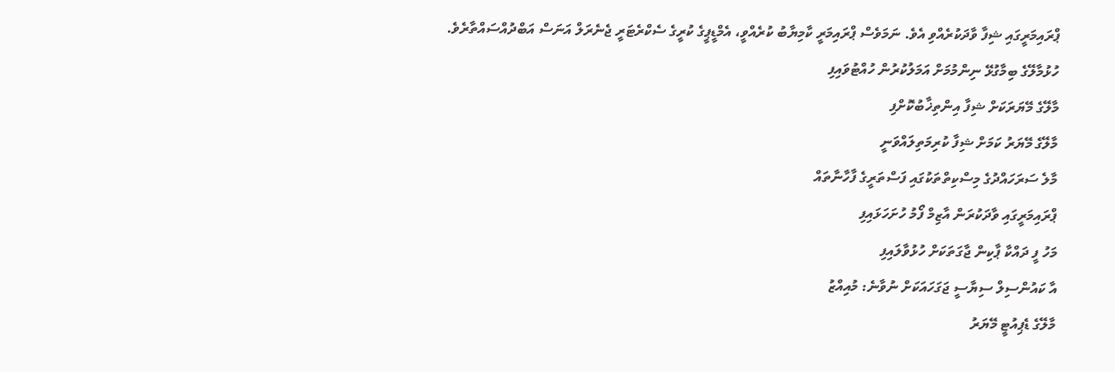ޕްރައިމަރީގައި ޝިފާ ވާދަކުރެއްވި އެވެ. ނަމަވެސް ޕްރައިމަރީ ކާމިޔާބު ކުރެއްވީ، އެމްޑީޕީގެ ކުރީގެ ސެކްރެޓަރީ ޖެނެރަލް އަނަސް އަބްދުއްސައްތާރެވެ.
ހުޅުމާލޭގެ ބިމާގުޅޭ ނިންމުމަށް އަމަލުކުރުން ހުއްޓުވައިފި
މާލޭގެ މޭޔަރަކަށް ޝިފާ އިންތިޚާބުކޮށްފި
މާލޭގެ މޭޔަރު ކަމަށް ޝިފާ ކުރިމަތިލައްވަނީ
މާލެ ސަރަހައްދުގެ މިސްކިތްތަކުގައި ފަސްތަރީގެ ފާހާނާތައް
ޕްރައިމަރީގައި ވާދަކުރަން އާޒިމް ފޯމު ހުށަހަޅައިފި
މަހު ފީ ދައްކާ ޕާކިން ޖާގަތަކަށް ހުޅުވާލައިފި
އާ ކައުންސިލް ސިޔާސީ ޖަގަހައަކަށް ނުވާނެ: މުއިއްޒު
މާލޭގެ ޑެޕިއުޓީ މޭޔަރު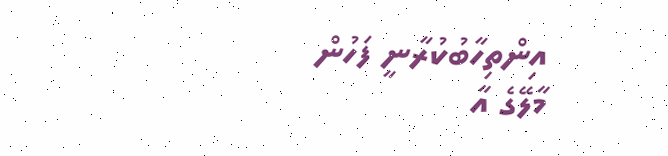އިންތިހާބުކުރާނީ ފަހުން
މާލޭގެ އާ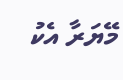މޭޔަރާ އެކު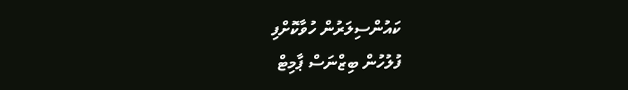ކައުންސިލަރުން ހުވާކޮށްފި
ފުލުހުން ބިޒްނަސް ޕާމިޓް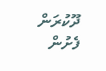ދޫކުރަން ފެށުން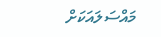މައްސަލައަކަށް